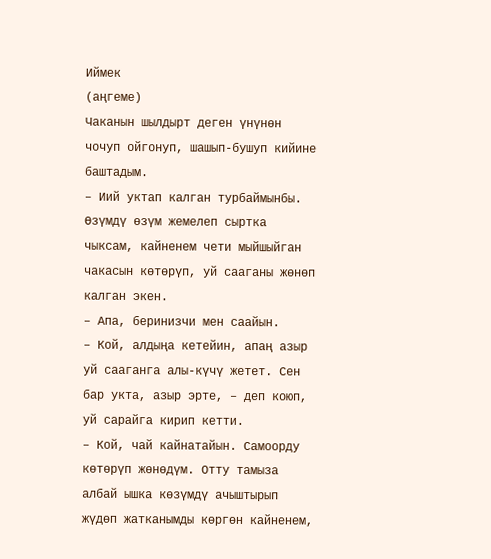Иймек
(аңгеме)
Чаканын шылдырт деген үнүнөн чочуп ойгонуп, шашып-бушуп кийине баштадым.
– Иий уктап калган турбаймынбы. Өзүмдү өзүм жемелеп сыртка чыксам, кайненем чети мыйшыйган чакасын көтөрүп, уй сааганы жөнөп калган экен.
– Апа, беринизчи мен саайын.
– Кой, алдыңа кетейин, апаң азыр уй сааганга алы-күчү жетет. Сен бар укта, азыр эрте, – деп коюп, уй сарайга кирип кетти.
– Кой, чай кайнатайын. Самоорду көтөрүп жөнөдүм. Отту тамыза албай ышка көзүмдү ачыштырып жүдөп жатканымды көргөн кайненем,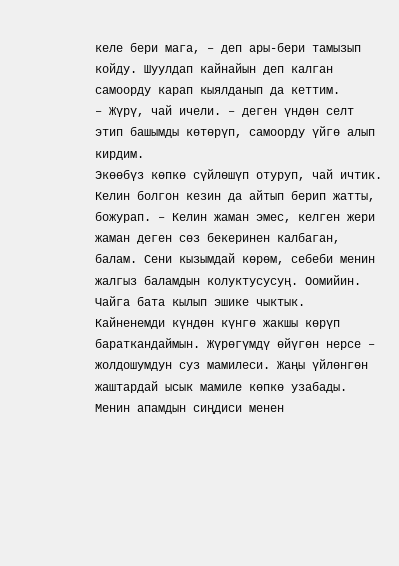келе бери мага, – деп ары-бери тамызып койду. Шуулдап кайнайын деп калган самоорду карап кыялданып да кеттим.
– Жүрү, чай ичели. – деген үндөн селт этип башымды көтөрүп, самоорду үйгө алып кирдим.
Экөөбүз көпкө сүйлөшүп отуруп, чай ичтик. Келин болгон кезин да айтып берип жатты, божурап. – Келин жаман эмес, келген жери жаман деген сөз бекеринен калбаган, балам. Сени кызымдай көрөм, себеби менин жалгыз баламдын колуктусусуң. Оомийин.
Чайга бата кылып эшике чыктык.
Кайненемди күндөн күнгө жакшы көрүп бараткандаймын. Жүрөгүмдү өйүгөн нерсе – жолдошумдун суз мамилеси. Жаңы үйлөнгөн жаштардай ысык мамиле көпкө узабады. Менин апамдын сиңдиси менен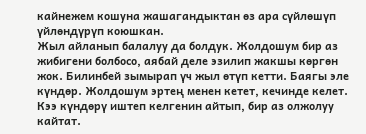кайнежем кошуна жашагандыктан өз ара сүйлөшүп үйлөндүрүп коюшкан.
Жыл айланып балалуу да болдук. Жолдошум бир аз жибигени болбосо, аябай деле эзилип жакшы көргөн жок. Билинбей зымырап үч жыл өтүп кетти. Баягы эле күндөр. Жолдошум эртең менен кетет, кечинде келет. Кээ күндөрү иштеп келгенин айтып, бир аз олжолуу кайтат.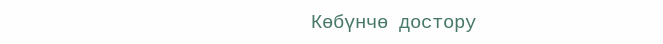Көбүнчө достору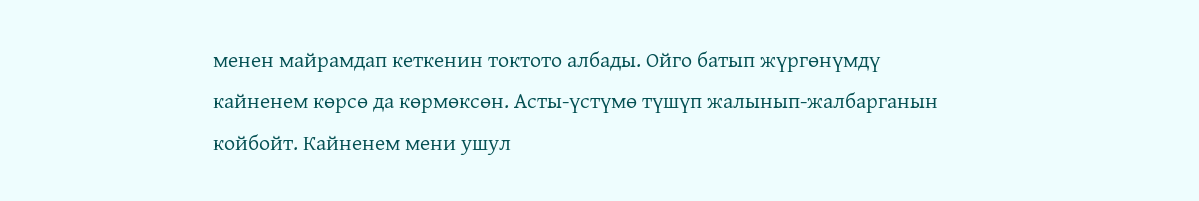менен майрамдап кеткенин токтото албады. Ойго батып жүргөнүмдү кайненем көрсө да көрмөксөн. Асты-үстүмө түшүп жалынып-жалбарганын койбойт. Кайненем мени ушул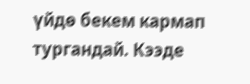үйдө бекем кармап тургандай. Кээде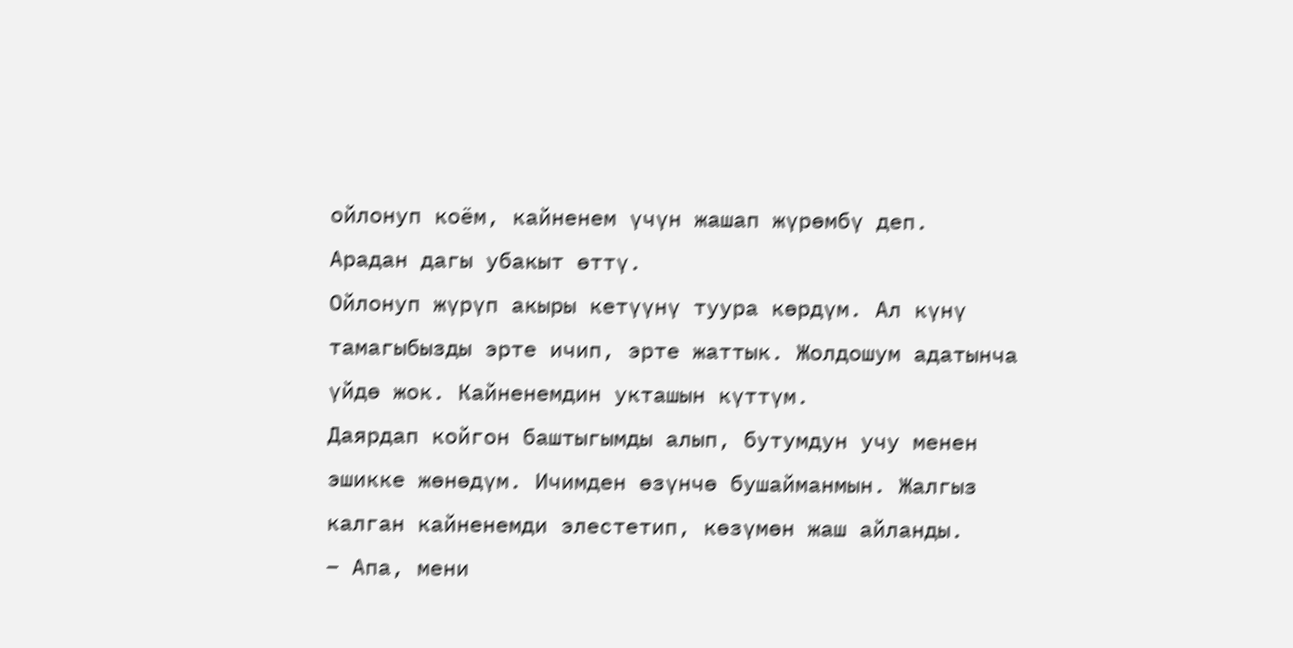ойлонуп коём, кайненем үчүн жашап жүрөмбү деп.
Арадан дагы убакыт өттү.
Ойлонуп жүрүп акыры кетүүнү туура көрдүм. Ал күнү тамагыбызды эрте ичип, эрте жаттык. Жолдошум адатынча үйдө жок. Кайненемдин укташын күттүм.
Даярдап койгон баштыгымды алып, бутумдун учу менен эшикке жөнөдүм. Ичимден өзүнчө бушайманмын. Жалгыз калган кайненемди элестетип, көзүмөн жаш айланды.
– Апа, мени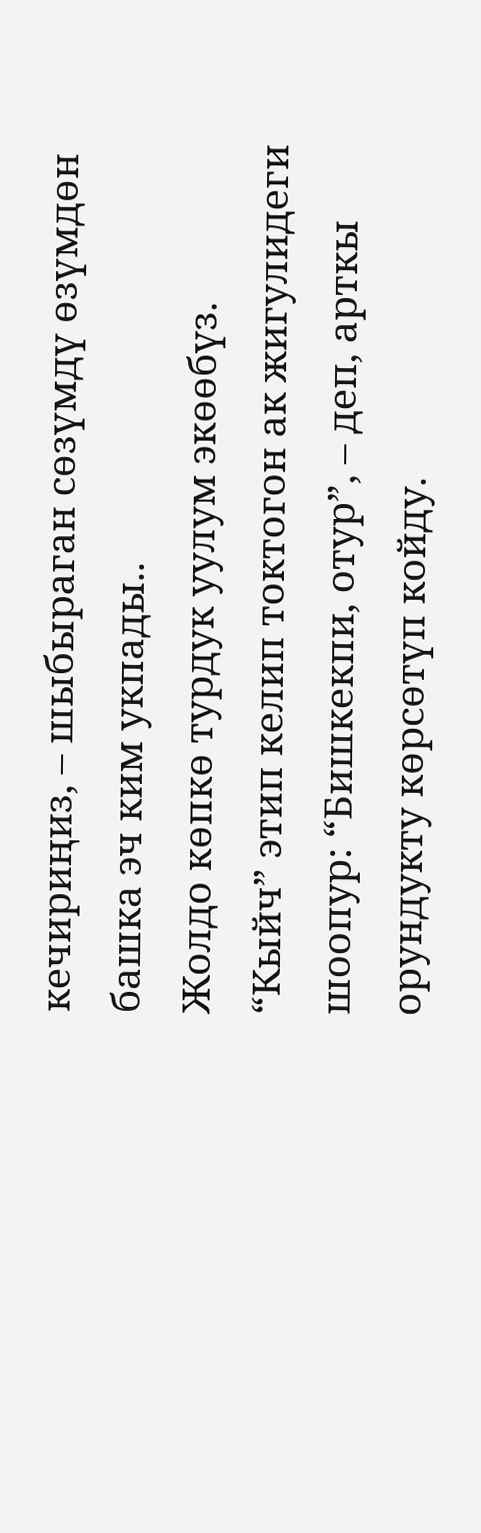кечириңиз, – шыбыраган сөзүмдү өзүмдөн башка эч ким укпады..
Жолдо көпкө турдук уулум экөөбүз.
“Кыйч” этип келип токтогон ак жигулидеги шоопур: “Бишкекпи, отур”, – деп, арткы орундукту көрсөтүп койду.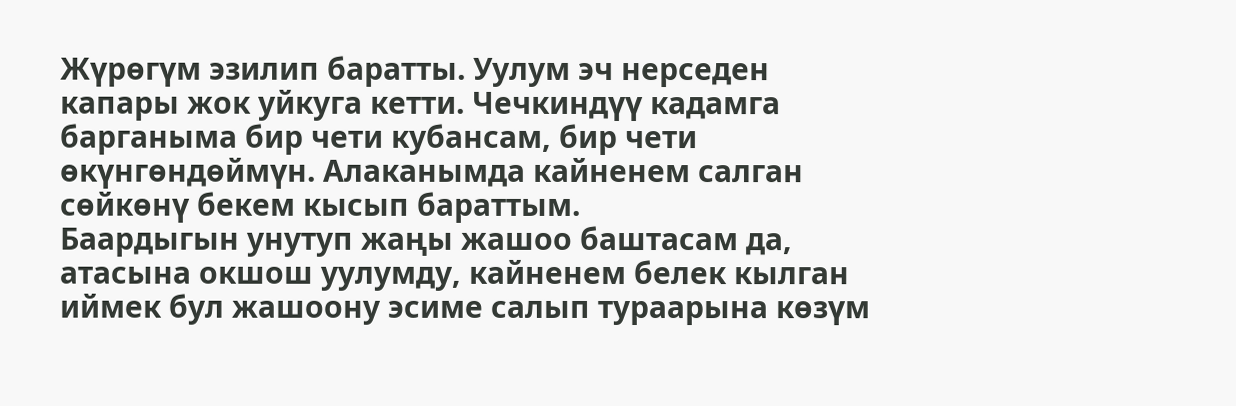Жүрөгүм эзилип баратты. Уулум эч нерседен капары жок уйкуга кетти. Чечкиндүү кадамга барганыма бир чети кубансам, бир чети өкүнгөндөймүн. Алаканымда кайненем салган сөйкөнү бекем кысып бараттым.
Баардыгын унутуп жаңы жашоо баштасам да, атасына окшош уулумду, кайненем белек кылган иймек бул жашоону эсиме салып тураарына көзүм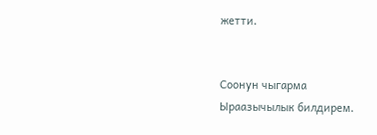жетти.


Соонун чыгарма
Ыраазычылык билдирем.